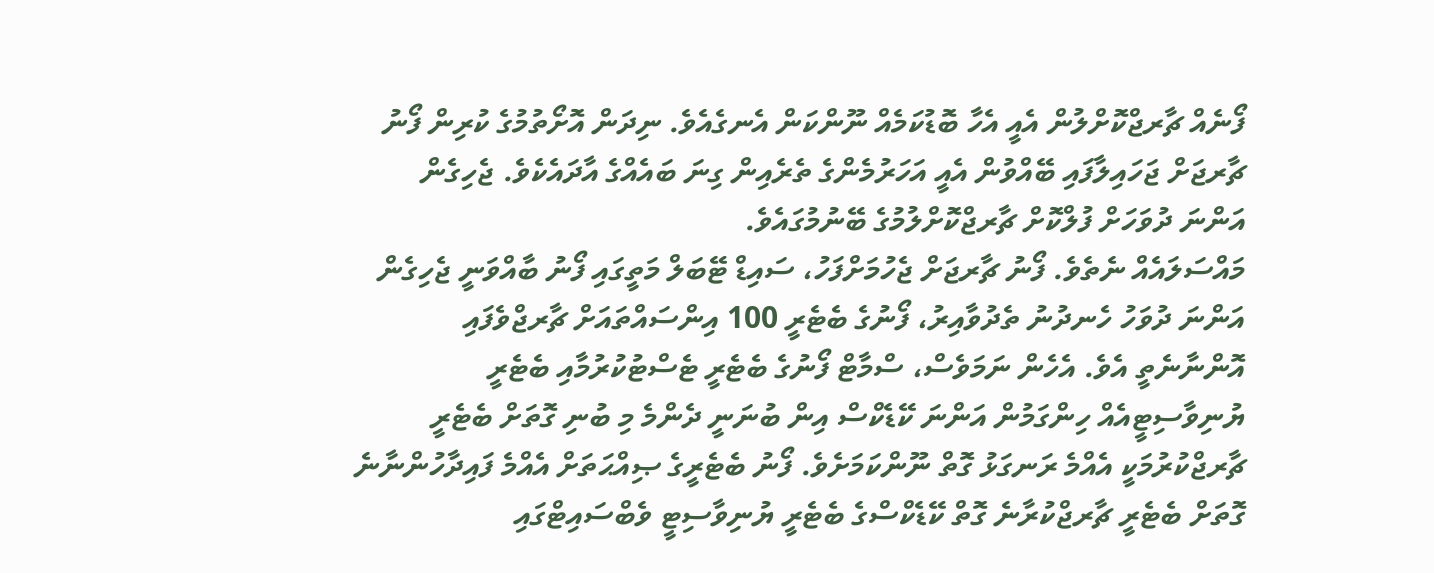ފޯނެއް ޗާރޖްކޮށްލުން އެއީ އެހާ ބޮޑުކަމެއް ނޫންކަން އެނގެއެވެ. ނިދަން އޮށޯތުމުގެ ކުރިން ފޯނު ޗާރޖަށް ޖަހައިލާފައި ބޭއްވުން އެއީ އަހަރުމެންގެ ތެރެއިން ގިނަ ބައެއްގެ އާދައެކެވެ. ޖެހިގެން އަންނަ ދުވަހަށް ފުލްކޮށް ޗާރޖްކޮށްލުމުގެ ބޭނުމުގައެވެ.
މައްސަލައެއް ނެތެވެ. ފޯނު ޗާރޖަށް ޖެހުމަށްފަހު، ސައިޑް ޓޭބަލް މަތީގައި ފޯނު ބާއްވަނީ ޖެހިގެން އަންނަ ދުވަހު ހެނދުނު ތެދުވާއިރު، ފޯނުގެ ބެޓެރީ 100 އިންސައްތައަށް ޗާރޖްވެފައި އޮންނާނެތީ އެވެ. އެހެން ނަމަވެސް، ސްމާޓް ފޯނުގެ ބެޓެރީ ޓެސްޓުކުރުމާއި ބެޓެރީ ޔުނިވާސިޓީއެއް ހިންގަމުން އަންނަ ކޭޑެކްސް އިން ބުނަނީ ދެންމެ މި ބުނި ގޮތަށް ބެޓެރީ ޗާރޖްކުރުމަކީ އެއްމެ ރަނގަޅު ގޮތް ނޫންކަމަށެވެ. ފޯނު ބެޓެރީގެ ޞިއްޙަތަށް އެއްމެ ފައިދާހުންނާނެ ގޮތަށް ބެޓެރީ ޗާރޖްކުރާނެ ގޮތް ކޭޑެކްސްގެ ބެޓެރީ ޔުނިވާސިޓީ ވެބްސައިޓްގައި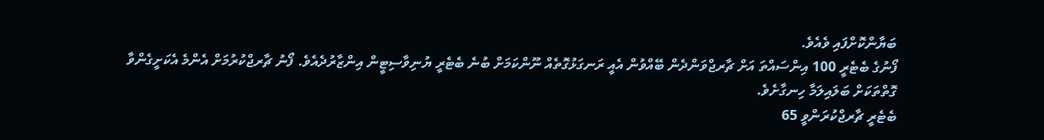ބަޔާންކޮށްފައި ވެއެވެ.
ފޯނުގެ ބެޓެރީ 100 އިންސައްތަ އަށް ޗާރޖްވަންދެން ބޭއްވުން އެއީ ރަނގަޅުގޮތެއް ނޫންކަމަށް ބުނެ ބެޓެރީ ޔުނިވާސިޓީން އިންޒާރުދެއެވެ. ފޯނު ޗާރޖްކުރުމަށް އެންމެ އެކަށީގެންވާ ގޮތްތަކަށް ބަލައިލަމާ ހިނގާށެވެ.
ބެޓެރީ ޗާރޖްކުރަންވީ 65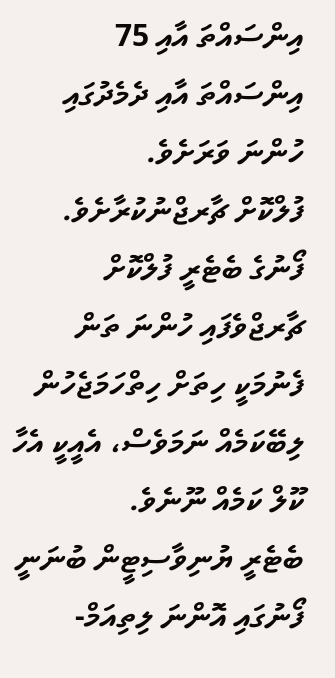އިންސައްތަ އާއި 75 އިންސައްތަ އާއި ދެމެދުގައި ހުންނަ ވަރަށެވެ.
ފުލްކޮށް ޗާރޖްނުކުރާށެވެ. ފޯނުގެ ބެޓެރީ ފުލްކޮށް ޗާރޖްވެފައި ހުންނަ ތަން ފެނުމަކީ ހިތަށް ހިތްހަމަޖެހުން ލިބޭކަމެއް ނަމަވެސް، އެއީކީ އެހާ ކޫލް ކަމެއް ނޫނެވެ.
ބެޓެރީ ޔުނިވާސިޓީން ބުނަނީ ފޯނުގައި އޮންނަ ލިތިއަމް-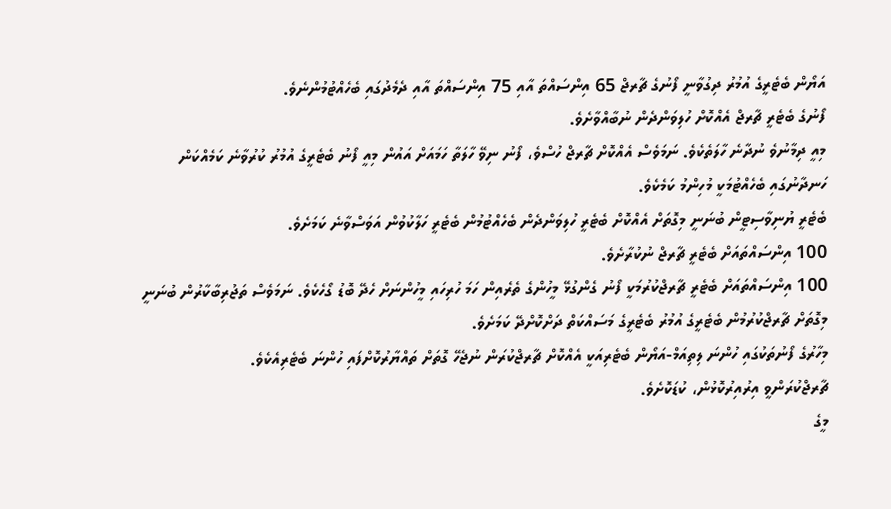އަޔޯން ބެޓެރީގެ އުމުރު ދިގުވާނީ ފޯނުގެ ޗާރޖް 65 އިންސައްތަ އާއި 75 އިންސައްތަ އާއި ދެމެދުގައި ބެހެއްޓުމުންނެވެ.
ފޯނުގެ ބެޓެރީ ޗާރޖް އެއްކޮށް ހުލިވަންދެން ނުބާއްވާށެވެ.
މިއީ ދިމާނުވެ ނުދާނެ ހާލަތެކެވެ. ނަމަވެސް އެއްކޮށް ޗާރޖް ހުސްވެ، ފޯނު ނިވޭ ހާލަތާ ހަމައަށް އައުން މިއީ ފޯނު ބެޓެރީގެ އުމުރު ކުރުވާނެ ކަމެއްކަން ހަނދާނުގައި ބެހެއްޓުމަކީ މުހިންމު ކަމެކެވެ.
ބެޓެރީ ޔުނިވާސިޓީން ބުނަނީ މިގޮތަށް އެއްކޮށް ބެޓެރީ ހުލިވަންދެން ބެހެއްޓުމުން ބެޓެރީ ހަލާކުވުން އަވަސްވާނެ ކަމަށެވެ.
100 އިންސައްތައަށް ބެޓެރީ ޗާރޖް ނުކުރާށެވެ.
100 އިންސައްތައަށް ބެޓެރީ ޗާރޖްކުރުމަކީ ފޯނު ގެންގުޅޭ މީހުންގެ ތެރެއިން ހަމަ ހުރިހައި މީހުންނަށް ހެދޭ ބޮޑު ގޯހެކެވެ. ނަމަވެސް ތަޖުރިބާކާރުން ބުނަނީ މިގޮތަށް ޗާރޖްކުރުމުން ބެޓެރީގެ އުމުރު ބެޓެރީގެ މަސައްކަތް ދަށްކޮށްދޭ ކަމަށެވެ.
މިހާރުގެ ފޯނުތަކުގައި ހުންނަ ލިތިއަމް-އަޔޯން ބެޓެރިއަކީ އެއްކޮށް ޗާރޖްކުރަން ނުޖެހޭ ގޮތަށް ތައްޔާރުކޮށްފައި ހުންނަ ބެޓެރިއެކެވެ.
ޗާރޖްކުރަންވީ އިރުއިރުކޮޅުން، ކުޑަކޮށެވެ.
މީގެ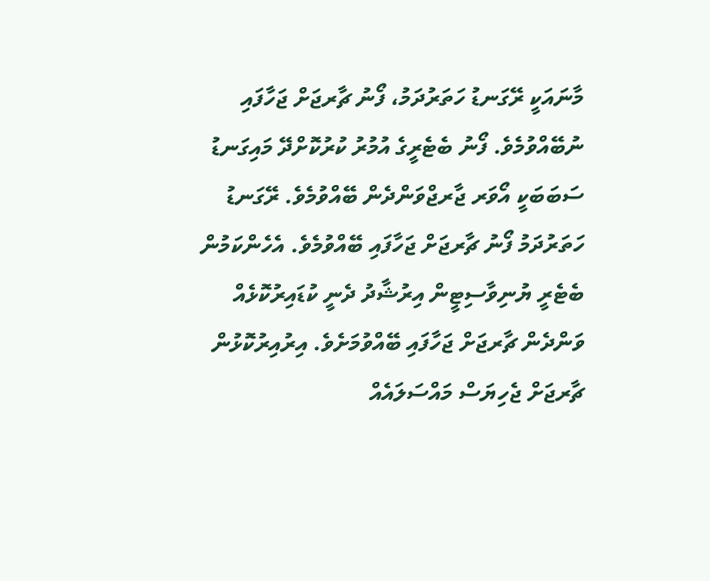މާނައަކީ ރޭގަނޑު ހަތަރުދަމު، ފޯނު ޗާރޖަށް ޖަހާފައި ނުބޭއްވުމެވެ. ފޯނު ބެޓެރީގެ އުމުރު ކުރުކޮށްދޭ މައިގަނޑު ސަބަބަކީ އޯވަރ ޖާރޖްވަންދެން ބޭއްވުމެވެ. ރޭގަނޑު ހަތަރުދަމު ފޯނު ޗާރޖަށް ޖަހާފައި ބޭއްވުމެވެ. އެހެންކަމުން ބެޓެރީ ޔުނިވާސިޓީން އިރުޝާދު ދެނީ ކުޑައިރުކޮޅެއް ވަންދެން ޗާރޖަށް ޖަހާފައި ބޭއްވުމަށެވެ. އިރުއިރުކޮޅުން ޗާރޖަށް ޖެހިޔަސް މައްސަލައެއް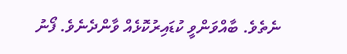ނެތެވެ. ބާއްވަންވީ ކުޑައިރުކޮޅެއް ވާންދެނެވެ. ފޯނު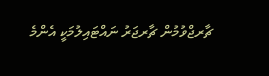ޗާރޖްވުމުން ޗާރޖަރު ނައްޓައިލުމަކީ އެންމެ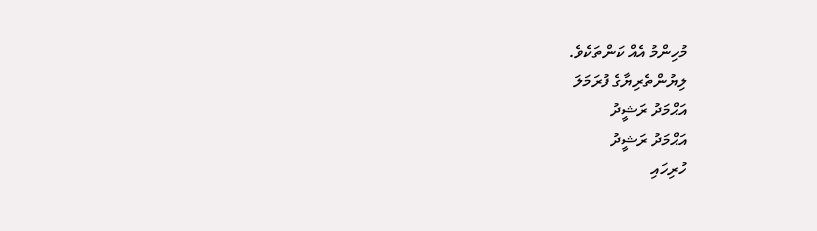މުހިންމު އެއް ކަންތަކެވެ.
ލިޔުންތެރިޔާގެ ފުރަމަލަ
އަޙްމަދު ރަޝީދު
އަޙްމަދު ރަޝީދު
ހުރިހައި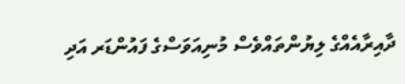ދާއިރާއެއްގެ ލިޔުންތައްވެސް މުނިއަވަސްގެ ފައުންޑަރ އަދި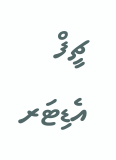ޗީފް އެޑިޓަރ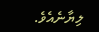ލިޔާނެއެވެ.